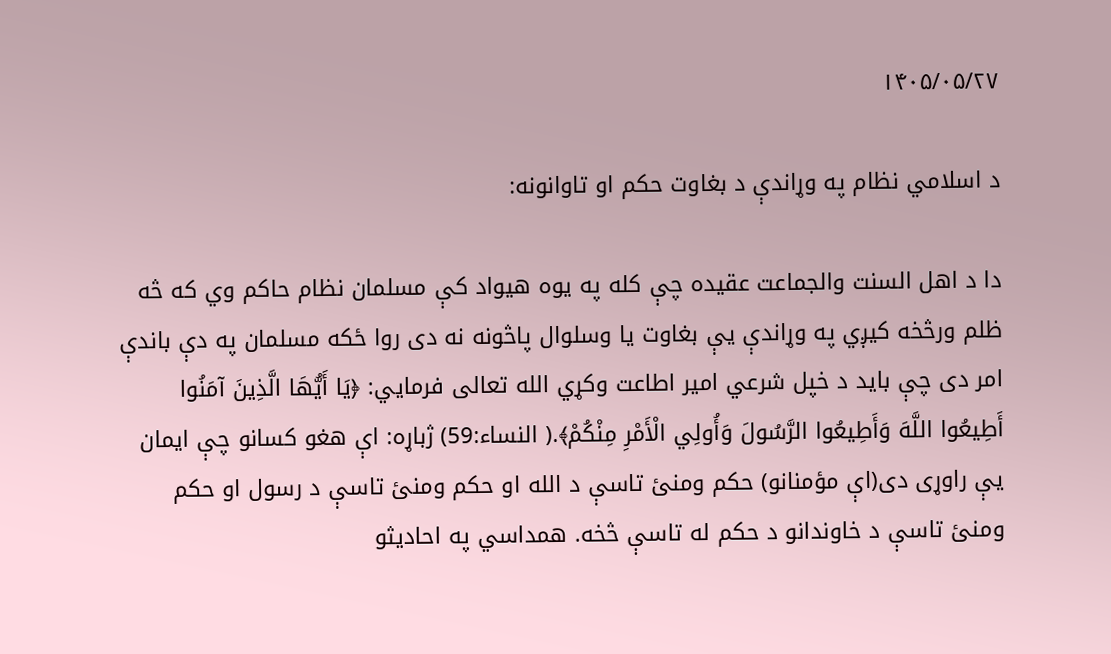۱۴۰۵/۰۵/۲۷

د اسلامي نظام په وړاندې د بغاوت حکم او تاوانونه:

دا د اهل السنت والجماعت عقيده چې کله په يوه هيواد کې مسلمان نظام حاکم وي که څه ظلم ورڅخه کيږي په وړاندې يې بغاوت يا وسلوال پاڅونه نه دی روا ځکه مسلمان په دې باندې امر دی چې بايد د خپل شرعي امير اطاعت وکړي الله تعالی فرمايي: ﴿يَا أَيُّهَا الَّذِينَ آمَنُوا أَطِيعُوا اللَّهَ وَأَطِيعُوا الرَّسُولَ وَأُولِي الْأَمْرِ مِنْكُمْ﴾.( النساء:59) ژباړه: اې هغو کسانو چې ايمان يې راوړی دی(اې مؤمنانو) حکم ومنئ تاسې د الله او حکم ومنئ تاسې د رسول او حکم ومنئ تاسې د خاوندانو د حکم له تاسې څخه. همداسي په احاديثو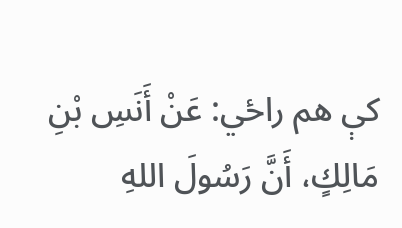کې هم راځي: عَنْ أَنَسِ بْنِ مَالِكٍ، أَنَّ رَسُولَ اللهِ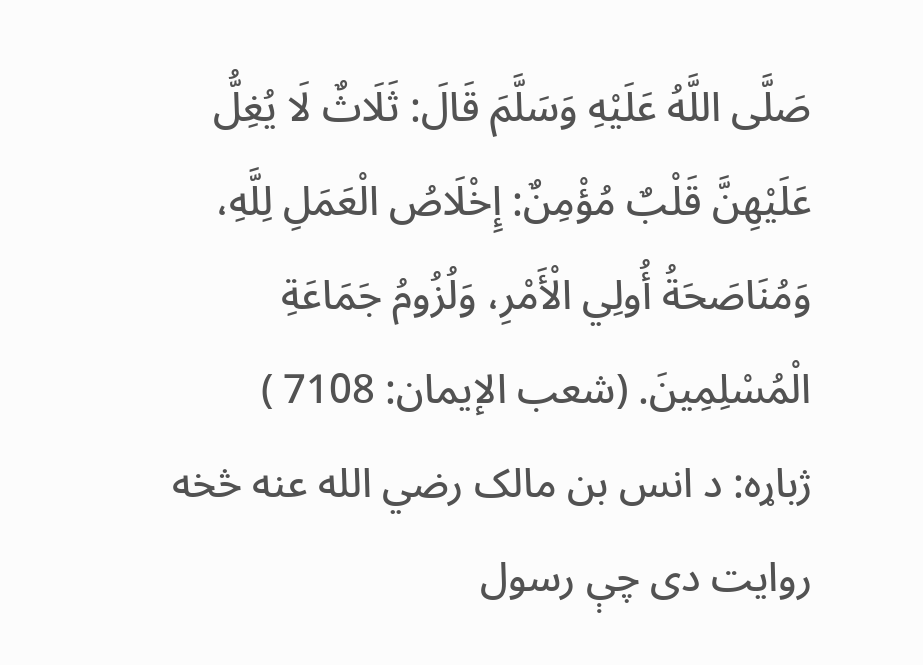صَلَّى اللَّهُ عَلَيْهِ وَسَلَّمَ قَالَ: ثَلَاثٌ لَا يُغِلُّ عَلَيْهِنَّ قَلْبٌ مُؤْمِنٌ: إِخْلَاصُ الْعَمَلِ لِلَّهِ، وَمُنَاصَحَةُ أُولِي الْأَمْرِ، وَلُزُومُ جَمَاعَةِ الْمُسْلِمِينَ. (شعب الإيمان: 7108 )
ژباړه: د انس بن مالک رضي الله عنه څخه روايت دی چې رسول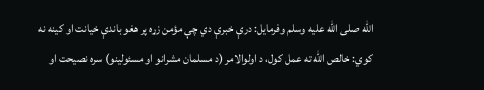الله صلی الله عليه وسلم وفرمايل: درې خبرې دي چې مؤمن زړه پر هغو باندې خيانت او کينه نه کوي: خالص الله ته عمل کول، د اولوالامر (د مسلمان مشرانو او مسئولينو) سره نصيحت او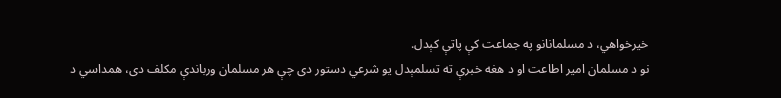خيرخواهي، د مسلمانانو په جماعت کې پاتې کېدل.
نو د مسلمان امير اطاعت او د هغه خبرې ته تسلمېدل يو شرعي دستور دی چې هر مسلمان ورباندې مکلف دی، همداسي د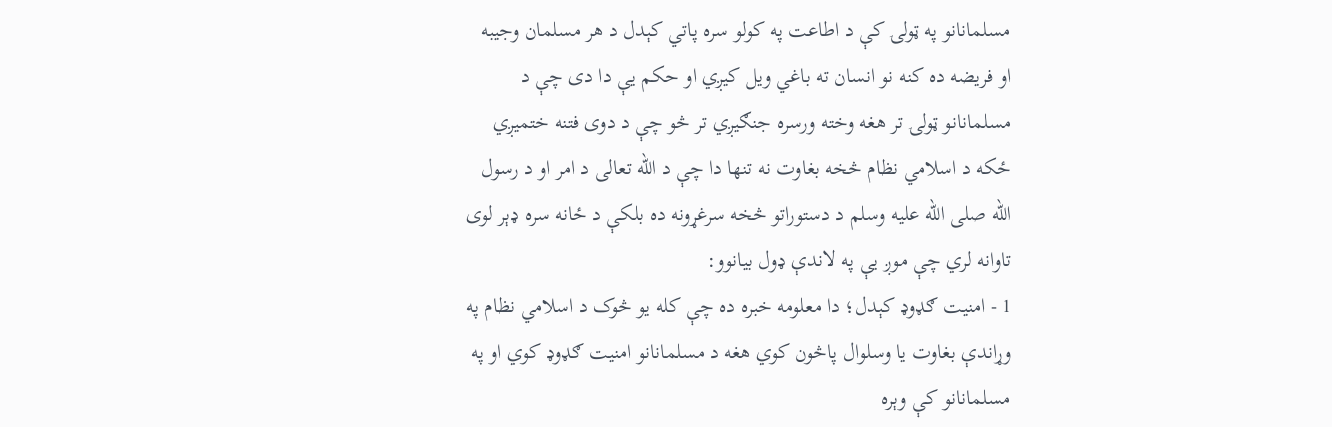مسلمانانو په ټولۍ کې د اطاعت په کولو سره پاتي کېدل د هر مسلمان وجيبه او فريضه ده کنه نو انسان ته باغي ويل کيږي او حکم يې دا دی چې د مسلمانانو ټولۍ تر هغه وخته ورسره جنګيږي تر څو چې د دوی فتنه ختميږي ځکه د اسلامي نظام څخه بغاوت نه تنها دا چې د الله تعالی د امر او د رسول الله صلی الله عليه وسلم د دستوراتو څخه سرغړونه ده بلکې د ځانه سره ډېر لوی تاوانه لري چې موږ يې په لاندې ډول بيانوو:
1 - امنيت ګډوډ کېدل؛ دا معلومه خبره ده چې کله يو څوک د اسلامي نظام په وړاندې بغاوت يا وسلوال پاڅون کوي هغه د مسلمانانو امنيت ګډوډ کوي او په مسلمانانو کې وېره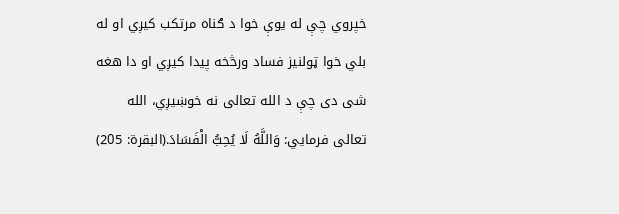خپروي چې له يوې خوا د ګناه مرتکب کيږي او له بلي خوا ټولنيز فساد ورڅخه پيدا کيږي او دا هغه شی دی چې د الله تعالی نه خوښيږي، الله تعالی فرمايي: وَاللَّهُ لَا يُحِبُّ الْفَسَادَ.(البقرة: 205)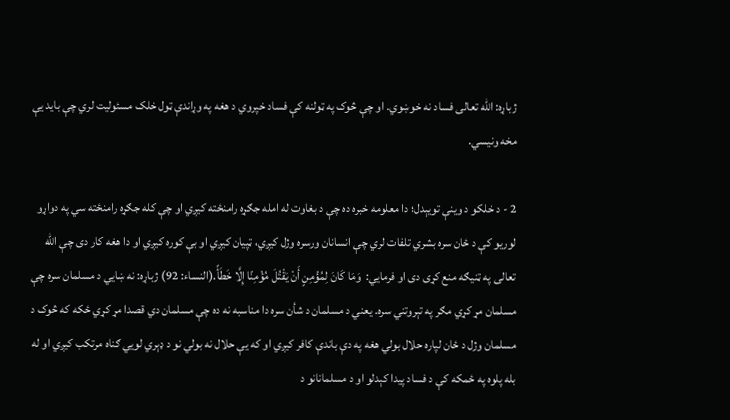ژباړه: الله تعالی فساد نه خوښوي. او چې څوک په ټولنه کې فساد خپروي د هغه په وړاندې ټول خلک مسئوليت لري چې بايد يې مخه ونيسي.

2 - د خلکو د وينې تويېدل؛ دا معلومه خبره ده چې د بغاوت له امله جګړه رامنځته کيږي او چې کله جګړه رامنځته سي په دواړو لوريو کې د ځان سره بشري تلفات لري چې انسانان ورسره وژل کيږي، ټپيان کيږي او بې کوره کيږي او دا هغه کار دی چې الله تعالی په ټنيګه منع کړی دی او فرمايي:  وَمَا كَانَ لِمُؤْمِنٍ أَنْ يَقْتُلَ مُؤْمِنًا إِلَّا خَطَأً.(النساء: 92) ژباړه: نه ښايي د مسلمان سره چې مسلمان مړ کړي مګر په تېروتني سره. يعني د مسلمان د شأن سره دا مناسبه نه ده چې مسلمان دي قصدا مړ کړي ځکه که څوک د مسلمان وژل د ځان لپاره حلال بولي هغه په دې باندې کافر کيږي او که يې حلال نه بولي نو د ډېري لويي ګناه مرتکب کيږي او له بله پلوه په ځمکه کې د فساد پيدا کېدلو او د مسلمانانو د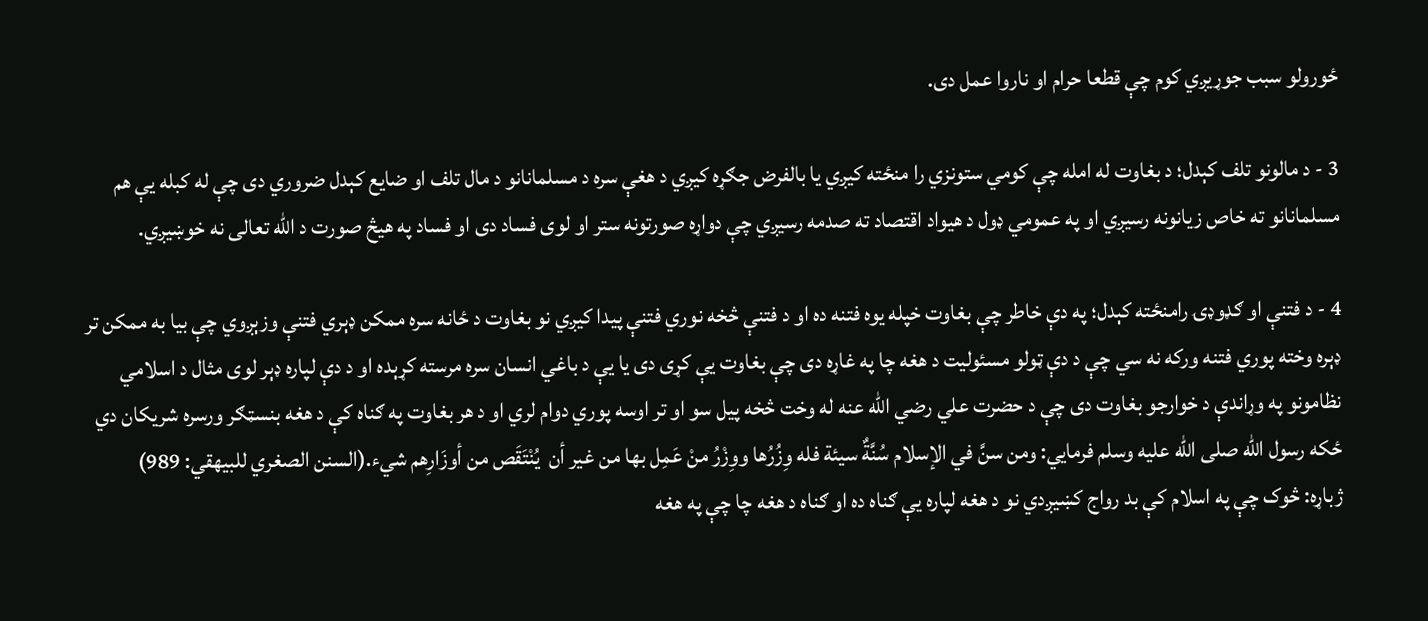ځورولو سبب جوړيږي کوم چې قطعا حرام او ناروا عمل دی.

3 - د مالونو تلف کېدل؛ د بغاوت له امله چې کومي ستونزي را منځته کيږي يا بالفرض جګړه کيږي د هغې سره د مسلمانانو د مال تلف او ضايع کېدل ضروري دی چې له کبله يې هم مسلمانانو ته خاص زيانونه رسيږي او په عمومي ډول د هيواد اقتصاد ته صدمه رسيږي چې دواړه صورتونه ستر او لوی فساد دی او فساد په هيڅ صورت د الله تعالی نه خوښيږي.

4 - د فتنې او ګډوډۍ رامنځته کېدل؛ په دې خاطر چې بغاوت خپله يوه فتنه ده او د فتنې څخه نوري فتنې پيدا کيږي نو بغاوت د ځانه سره ممکن ډېري فتنې وزېږوي چې بيا به ممکن تر ډېره وخته پوري فتنه ورکه نه سي چې د دې ټولو مسئوليت د هغه چا په غاړه دی چې بغاوت يې کړی دی يا يې د باغي انسان سره مرسته کړېده او د دې لپاره ډېر لوی مثال د اسلامي نظامونو په وړاندې د خوارجو بغاوت دی چې د حضرت علي رضي الله عنه له وخت څخه پيل سو او تر اوسه پوري دوام لري او د هر بغاوت په ګناه کې د هغه بنسټګر ورسره شريکان دي ځکه رسول الله صلی الله عليه وسلم فرمايي: ومن سنَّ في الإسلام سُنَّةٌ سيئة فله وِزُرُها ووِزْرُ منْ عَمِل بها من غير أن  يُنْتَقَص من أوزَارِهم شيء.(السنن الصغري للبيهقي: 989)
ژباړه: څوک چې په اسلام کې بد رواج کښيږدي نو د هغه لپاره يې ګناه ده او ګناه د هغه چا چې په هغه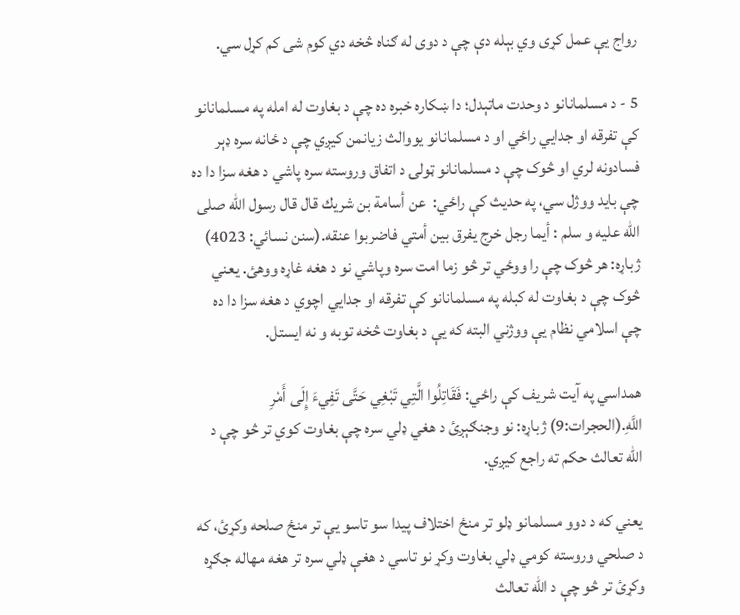رواج يې عمل کړی وي بېله دې چې د دوی له ګناه څخه دي کوم شی کم کړل سي.

5 - د مسلمانانو د وحدت ماتېدل؛ دا ښکاره خبره ده چې د بغاوت له امله په مسلمانانو کې تفرقه او جدايي راځي او د مسلمانانو يووالث زيانمن کيږي چې د ځانه سره ډېر فسادونه لري او څوک چې د مسلمانانو ټولۍ د اتفاق وروسته سره پاشي د هغه سزا دا ده چې بايد ووژل سي، په حديث کې راځي:  عن أسامة بن شريك قال قال رسول الله صلى الله عليه و سلم : أيما رجل خرج يفرق بين أمتي فاضربوا عنقه.(سنن نسائي: 4023) ژباړه: هر څوک چې را ووځي تر څو زما امت سره وپاشي نو د هغه غاړه ووهئ. يعني څوک چې د بغاوت له کبله په مسلمانانو کې تفرقه او جدايي اچوي د هغه سزا دا ده چې اسلامي نظام يې ووژني البته که يې د بغاوت څخه توبه و نه ايستل.

همداسي په آيت شريف کې راځي: فَقَاتِلُوا الَّتِي تَبْغِي حَتَّى تَفِيءَ إِلَى أَمْرِ اللَّهِ.(الحجرات:9) ژباړه: نو وجنګېږئ د هغي ډلي سره چې بغاوت کوي تر څو چې د الله تعالث حکم ته راجع کيږي.

يعني که د دوو مسلمانو ډلو تر منځ اختلاف پيدا سو تاسو يې تر منځ صلحه وکړئ، که د صلحي وروسته کومي ډلي بغاوت وکړ نو تاسي د هغې ډلي سره تر هغه مهاله جګړه وکړئ تر څو چې د الله تعالث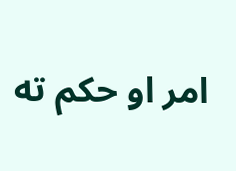امر او حکم ته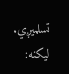تسلميږي.
ليكنه: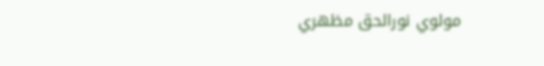مولوي نورالحق مظهري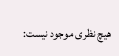هیچ نظری موجود نیست: